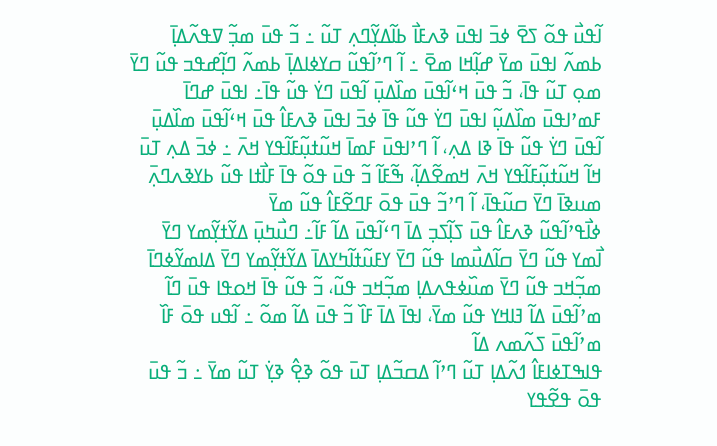ߊ߬ߟߎ߯ ߟߋ߬ ߖߐ߫ ߦߏ߫ ߊߟߎ߫ ߢߍߓߊ߯ ߕߊ߬ߡߌ߲߬ߣߍ߲ ߠߎ߬ ߸ ߏ߬ ߟߎ߫ ߘߏ߲߬ ߜߟߍ߬ߡߊ߲߫ ߕߘߍ߬ ߊߟߎ߫ ߘߌ߫ ߝߊ߲߬ߞߊ ߘߐ߫ ߸ ߊ߬ ߣߴߊ߬ߟߎ߬ ߛߌߦߊߡߊ߲߫ ߕߘߍ߬ ߣߊ߲߬ߝߟߏ ߟߎ߬ ߣߌ߫ ߘߋ߲ ߠߎ߬ ߟߊ߫، ߏ߬ ߟߎ߫ ߞߵߊ߬ߟߎ߫ ߘߊ߰ߡߎ߲߫ ߊ߬ߟߎ߫ ߣߌ߭ ߟߎ߬ ߟߊ߫߸ ߊߟߎ߫ ߝߣߊ߫ ߓߘߴߊߟߎ߫ ߘߊ߰ߡߎ߲߬ ߊߟߎ߫ ߣߌ߭ ߟߎ߬ ߟߊ߫ ߦߏ߫ ߊߟߎ߫ ߢߍߓߊ߮ ߟߎ߫ ߞߵߊ߬ߟߎ߫ ߘߊ߰ߡߎ߲߫ ߊ߬ߟߎ߫ ߣߌ߭ ߟߎ߬ ߟߊ߫ ߢߊ ߡߍ߲، ߊ߬ ߣߴߊߟߎ߫ ߓߘߊ߫ ߞߎ߬ߙߎ߲߬ߓߊ߬ߟߌ ߞߍ߫ ߸ ߦߏ߫ ߡߍ߲ ߠߎ߫ ߞߊ߬ ߞߎ߬ߙߎ߲߬ߓߊ߬ߟߌ ߞߍ߫ ߞߘߐ߬ߡߊ߲߬، ߒ߬ߓߊ߬ ߏ߬ ߟߎ߫ ߟߋ߬ ߟߊ߫ ߓߊ߯ߙߊ ߟߎ߬ ߕߌߢߍߣߍ߲߫ ߘߎߢߊ߫ ߣߌ߫ ߛߎ߬ߟߊ߫، ߊ߬ ߣߴߏ߬ ߟߎ߫ ߟߋ߫ ߓߣߐ߬ߓߊ߮ ߟߎ߬ ߘߌ߫
ߦߊ߯ߟߴߊ߬ߟߎ߬ ߢߍߓߊ߮ ߟߎ߫ ߖߊ߲߬ߖߏ߲ ߡߊ߫ ߣߵߊ߬ߟߎ߫ ߡߊ߬ ߓߊ߬߸ ߣߎ߯ߤߎ߲߫ ߡߌ߬ߙߌ߲߬ߘߌ ߣߌ߫ ߊ߯ߘߌ ߟߎ߬ ߣߌ߫ ߛߊ߬ߡߎ߯ߘߊ ߟߎ߬ ߣߌ߫ ߌߓߎ߬ߙߊ߬ߤߌߡߊ߫ ߡߌ߬ߙߌ߲߬ߘߌ ߣߌ߫ ߡߊߘߌ߬ߦߣߊ߫ ߘߏ߲߬ߞߏ ߟߎ߬ ߣߌ߫ ߘߎ߰ߦߟߍߡߊ߲ ߘߏ߲߬ߞߏ ߟߎ߬، ߏ߬ ߟߎ߬ ߟߊ߫ ߞߋߟߊ ߟߎ߫ ߣߊ߬ ߘߴߊ߬ߟߎ߫ ߡߊ߬ ߔߊߞߌ ߟߎ߬ ߘߌ߫، ߊߟߊ߫ ߡߊ߫ ߓߊ߰ ߏ߬ ߟߎ߫ ߡߊ߬ ߘߋ߬ ߸ ߊ߬ߟߎ ߟߋ߫ ߓߊ߰ ߘߴߊ߬ߟߎ߫ ߖߍ߬ߘߍ ߡߊ߬
ߟߊߒߠߦߊߓߊ߮ ߗߍ߬ߡߊ߲ ߠߎ߬ ߣߴߊ߬ ߡߛߏ߬ߡߊ߲ ߠߎ߫ ߟߋ߬ ߢߐ߲߮ ߢߌ߲߭ ߠߎ߬ ߘߌ߫ ߸ ߏ߬ ߟߎ߫ ߟߋ߫ ߟߐ߬ߟߌ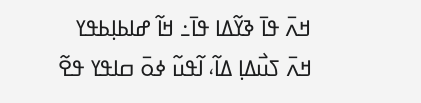ߞߍ߫ ߟߊ߫ ߢߌ߬ߡߊ ߟߊ߫߸ ߞߊ߬ ߝߊߕߊ߲ߕߟߌ ߞߍ߫ ߖߎ߯ߡߊ߲ ߡߊ߬، ߊ߬ߟߎ߬ ߦߋ߫ ߛߊߟߌ ߟߐ߬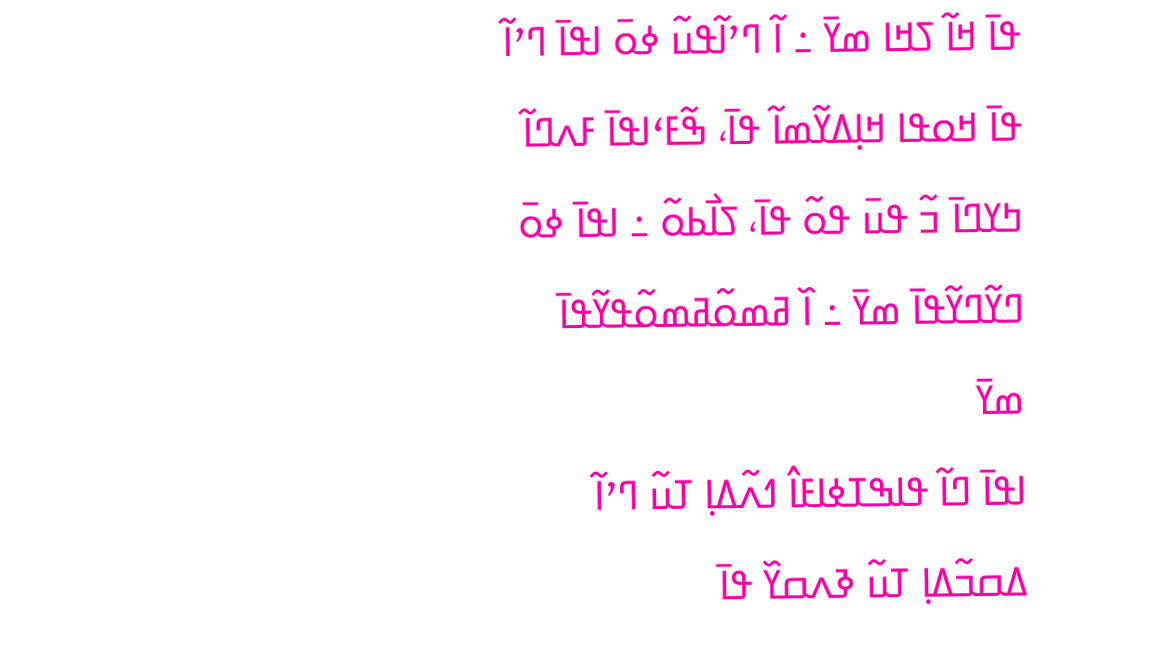ߟߊ߫ ߞߊ߬ ߖߞߊ ߘߌ߫ ߸ ߊ߬ ߣߴߊ߬ߟߎ߬ ߦߋ߫ ߊߟߊ߫ ߣߴߊ߬ ߟߊ߫ ߞߋߟߊ ߞߊ߲ߡߌ߬ߘߊ߬ ߟߊ߫، ߒ߬ߓߵߊߟߊ߫ ߓߍߣߊ߬ ߤߌߣߊ߫ ߏ߬ ߟߎ߫ ߟߋ߬ ߟߊ߫، ߖߊ߯ߕߋ߬ ߸ ߊߟߊ߫ ߦߋ߫ ߣߌ߬ߣߌ߬ߟߊ߫ ߘߌ߫ ߸ ߊ߰ ߥߘߋ߬ߥߘߋ߬ߟߌ߬ߟߊ߫ ߘߌ߫
ߊߟߊ߫ ߣߊ߬ ߟߊߒߠߦߊߓߊ߮ ߗߍ߬ߡߊ߲ ߠߎ߬ ߣߴߊ߬ ߡߛߏ߬ߡߊ߲ ߠߎ߬ ߢߍߛߌ߰ ߟߊ߫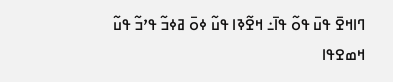ߣߊߞߐ߫ ߟߎ߫ ߟߋ߬ ߟߊ߫߸ ߞߐ߬ߢߊ ߟߎ߬ ߦߋ߫ ߥߦߏ߬ ߟߴߏ߬ ߟߎ߬ ߞߘߐߟߊ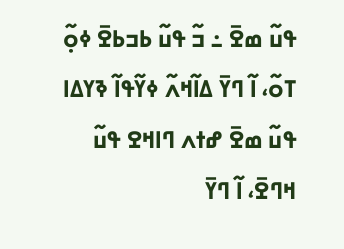ߟߎ߬ ߘߐ߫ ߸ ߏ߬ ߟߎ߬ ߕߏߕߐ߫ ߦߋ߲߬ ߠߋ߬، ߊ߬ ߣߌ߫ ߡߊ߬ߞߍ߬ ߦߌ߬ߟߊ߬ ߢߌߡߊ ߟߎ߬ ߘߐ߫ ߝߙߍ ߣߊߞߐ ߟߎ߬ ߞߣߐ߫، ߊ߬ ߣߌ߫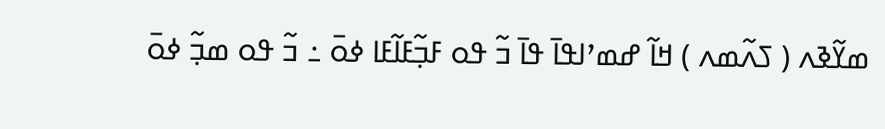ߘߌ߬ߢߍ ( ߖߍ߬ߘߍ ) ߞߊ߬ ߝߘߴߊߟߊ߫ ߟߊ߫ ߏ߬ ߟߋ ߓߏ߲߬ߓߊ߬ߓߊ ߦߋ߫ ߸ ߏ߬ ߟߋ ߘߏ߲߬ ߦߋ߫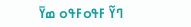ߣߌ߬ ߓߟߋߓߟߋ ߘߌ߫